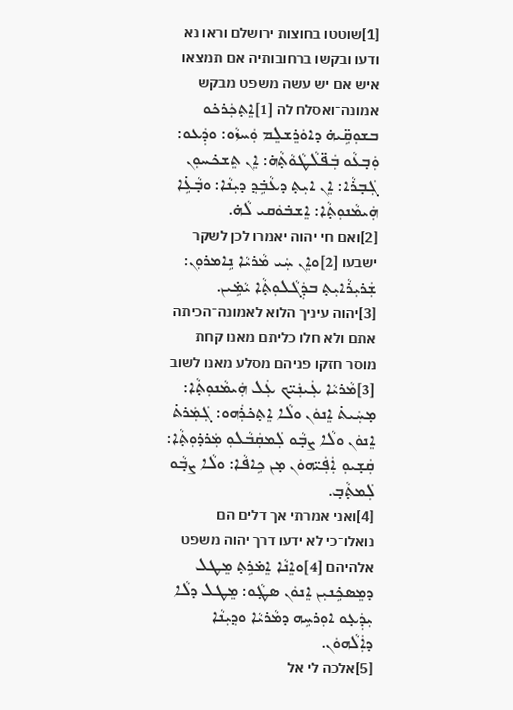[1]שוטטו בחוצות ירושלם וראו נא ודעו ובקשו ברחובותיה אם תמצאו איש אם יש עשה משפט מבקש אמונה־ואסלח לה [1]ܐܸܬ̣ܟܲܪܟ̇ܘ ܒܫܘܼܩܹ̈ܝܗ̇ ܕܐܘܿܪܸܫܠܸܡ ܘܲܚܙܵܘ: ܘܕܲܥܘ: ܘܲܒ̣ܥܵܘ ܒܲܦ̈ܠܵܛܵܘܵܬ̣ܵܗ̇: ܐܸܢ ܬܸܫܟ̇ܚܘܼܢ ܓܲܒ̣ܪܵܐ: ܐܸܢ ܐܝܼܬ̣ ܕܥܵܒܹ̇ܕ݂ ܕܝܼܢܵܐ: ܘܒ̣ܵܥܹ̇ܐ ܗܲܝܡܵܢܘܼܬ̣ܵܐ: ܐܸܫܒ̇ܘܿܩܝ ܠܵܗ̇.
[2]ואם חי יהוה יאמרו לכן לשקר ישבעו [2]ܘܐܸܢ ܚܲܝ ܡܵܪܝܵܐ ܢܹܐܡܪܘܼܢ: ܫܲܪܝܼܪܵܐܝܼܬ̣ ܒܕܲܓܵܠܘܼܬ̣ܵܐ ܝܵܡܹ̇ܝܢ.
[3]יהוה עיניך הלוא לאמונה־הכיתה אתם ולא חלו כליתם מאנו קחת מוסר חזקו פניהם מסלע מאנו לשוב [3]ܡܵܪܝܵܐ ܥܲܝܢܲܝ̈ܟ ܥܲܠ ܗܲܝܡܵܢܘܼܬ̣ܵܐ: ܡ̣ܚܲܝܬ̇ ܐܸܢܘܿܢ ܘܠܵܐ ܐܸܬ̣ܟ̇ܪܲܗܘ: ܓܲܡܲܪܬ̇ ܐܸܢܘܿܢ ܘܠܵܐ ܨܒ̣ܵܘ ܠܲܡܩܲܒܵܠܘܼ ܡܲܪܕ̇ܘܼܬ̣ܵܐ: ܩܲܫ̣ܝܘܼ ܐܲܦܲܝ̈ܗܘܿܢ ܡ̣ܢ ܟܹܐܦܵܐ: ܘܠܵܐ ܨܒ̣ܵܘ ܠܲܡܬ̣ܵܒ̣.
[4]ואני אמרתי אך דלים הם נואלו־כי לא ידעו דרך יהוה משפט אלהיהם [4]ܘܐܸܢܵܐ ܐܸܡ̇ܪܹܬ̣ ܡܸܛܠ ܕܡܸܣܟܹ̇ܢܝܼܢ ܐܸܢܘܿܢ ܣܛ̣ܵܘ: ܡܸܛܠ ܕܠܵܐ ܝܼܕܲܥ̣ܘ ܐܘܼܪܚܹܗ ܕܡܵܪܝܵܐ ܘܕ݂ܝܼܢܵܐ ܕܐܲܠܵܗܘܿܢ.
[5]אלכה לי אל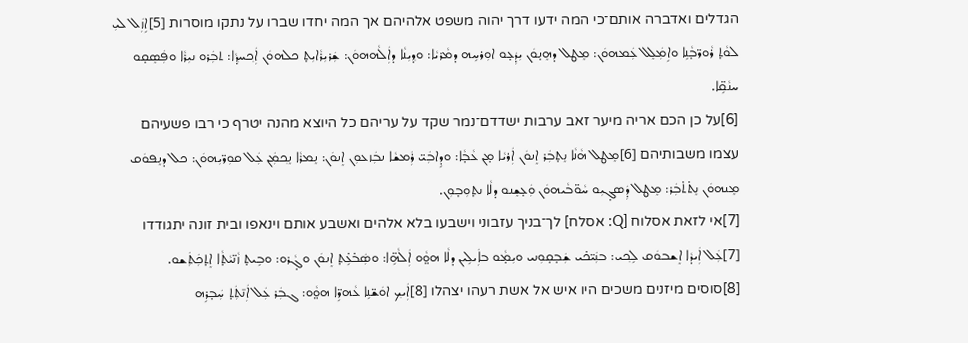הגדלים ואדברה אותם־כי המה ידעו דרך יהוה משפט אלהיהם אך המה יחדו שברו על נתקו מוסרות [5]ܐܹܙܲܠ ܠܝܼ ܠܘܵܬ̣ ܪܵܘܖ̈ܒ̣ܵܢܹܐ ܘܐܹܡܲܠܸܠ ܥܲܡܗܘܿܢ: ܡܸܛܠ ܕܗܸܢ̣ܘܿܢ ܝܼܕܲܥ̣ܘ ܐܘܼܪܚܹܗ ܕܡܵܪܝܵܐ: ܘܕ݂ܝܼܢܵܐ ܕܐܲܠܵܗܗܘܿܢ: ܫܲܪܝܼܪܵܐܝܼܬ̣ ܟܠܗܘܿܢ ܐܲܟ݂ܚܕ݂ܵܐ: ܬܒܲܪܘ ܢܝܼܪܵܐ ܘܦܲܣܸܩ̣ܘ ܚܢܵܩܹ̈ܐ.
[6]על כן הכם אריה מיער זאב ערבות ישדדם־נמר שקד על עריהם כל היוצא מהנה יטרף כי רבו פשעיהם עצמו משבותיהם [6]ܡܸܛܠ ܗܵܢܵܐ ܢܸܬ̣ܒܲܪ ܐܸܢܘܿܢ ܐܲܪܝܵܐ ܡ̣ܢ ܥܵܒ̣ܵܐ: ܘܕܹܐܒܲܝ̈ ܪܲܡܫܵܐ ܢܒܲܙܥܘܼܢ ܐܸܢܘܿܢ: ܢܸܡܪܵܐ ܢܸܟ݂ܡܲܢ ܥܲܠ ܩܘܼܖ̈ܝܼܗܘܿܢ: ܟܠ ܕܢܸܦܘܿܩ ܡܸܢܗܘܿܢ ܢܸܬ̇ܬ̇ܒܲܪ: ܡܸܛܠ ܕܲܣܓ̣ܝܼܘ ܚܵܘ̈ܒܵܝܗܘܿܢ ܘܲܥ̣ܫܸܢܘ ܕܠܵܐ ܢܬ̣ܘܼܒ̣ܘܼܢ.
[7]אי לזאת אסלוח [Q: אסלח] לך־בניך עזבוני וישבעו בלא אלהים ואשבע אותם וינאפו ובית זונה יתגודדו [7]ܥܲܠ ܐܲܝܕܵܐ ܐܸܫܒܘܿܩ ܠܹܟ݂ܝ: ܒܢܲܝ̈ܟ̇ܝ ܫܲܒ̣ܩ̣ܘܼܢܝ ܘܝܼܡ̣ܵܘ ܒܐܲܝܠܹܝܢ ܕܠܵܐ ܗܘ̤ܵܘ ܐܲܠܵܗܹ̈ܐ: ܘܣܲܒ̇ܥܹ̇ܬ̣ ܐܸܢܘܿܢ ܘܓ̣ܵܪܘ: ܘܒܹܝܬ̣ ܙܵܢ̈ܝܵܬ̣ܵܐ ܐܸܬ̣ܟܲܬܲܫܘ.
[8]סוסים מיזנים משכים היו איש אל אשת רעהו יצהלו [8]ܐܲܝܟ݂ ܐܘܿܫ̈ܢܹܐ ܥܵܗܖܹ̈ܐ ܗܘ̤ܵܘ: ܓܒܲܪ ܥܲܠ ܐܲܢ̄ܬܲܬ̣ ܚܲܒ̣ܪܹܗ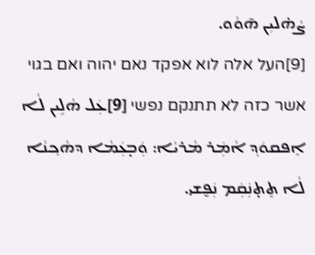ܨܵܗ̇ܠܝܼܢ ܗ̄ܘܵܘ.
[9]העל אלה לוא אפקד נאם יהוה ואם בגוי אשר כזה לא תתנקם נפשי [9]ܥܲܠ ܗܵܠܹܝܢ ܠܵܐ ܐܸܦܩܘܿܕ݂ ܐܵܡܲܪ ܡܵܪܝܵܐ: ܘܲܒ̣ܥܲܡܵܐ ܕܗܵܟ݂ܢܵܐ ܠܵܐ ܬܸܬ̣ܢܲܩܲܡ ܢܲܦ̮ܫܝ.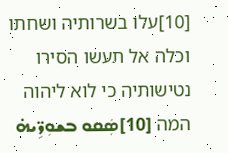[10]עלו בשרותיה ושחתו וכלה אל תעשו הסירו נטישותיה כי לוא ליהוה המה [10]ܣܲܩܘ ܒܫܘܼܖܹ̈ܝܗ̇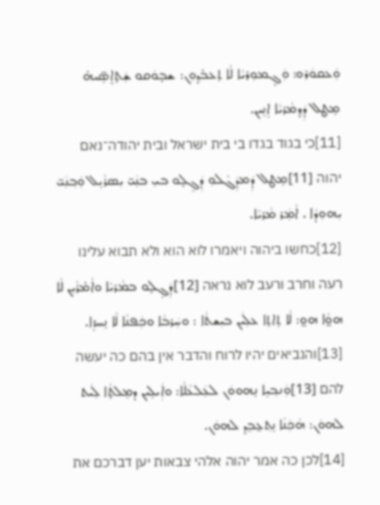ܘܲܥܩܘܿܪܘ: ܘܲܓ̣ܡܘܼܪܝܵܐ ܠܵܐ ܬܸܥܒ̇ܕ݂ܘܼܢ: ܫܒ̣ܘܿܩܘ ܫܲܬ̣ܐ̱ܣܹ̈ܝܗ̇ ܡܸܛܠ ܕܲܕ݂ܡܵܪܝܵܐ ܐܸܢܹܝܢ.
[11]כי בגוד בגדו בי בית ישראל ובית יהודה־נאם יהוה [11]ܡܸܛܠ ܕܲܡܕܲܓܵܠܘܼ ܕܲܓܸܠ̣ܘ ܒܝܼ ܒܢܲܝ̈ ܝܼܣܪܵܝܹܠ ܘܲܒ݂ܢܲܝ̈ ܝܼܗܘܼܕܵܐ . ܐܵܡܲܪ ܡܵܪܝܵܐ.
[12]כחשו ביהוה ויאמרו לוא הוא ולא תבוא עלינו רעה וחרב ורעב לוא נראה [12]ܕܲܓܸܠ̣ܘ ܒܡܵܪܝܵܐ ܘܐܵܡ̇ܪܵܝܼܢ ܠܵܐ ܗܘ̤ܵܐ ܗܘ̤: ܠܵܐ ܬܹܐܬܸܐ ܥܠܲܝܢ ܒܝܼܫܬܵܐ : ܘܚܲܪܒܵܐ ܘܟܲܦܢܵܐ ܠܵܐ ܢܸܚܙܸܐ.
[13]והנביאים יהיו לרוח והדבר אין בהם כה יעשה להם [13]ܘܲܢܒ݂ܝܹܐ ܢܸܗܘܘܿܢ ܠܥܲܠܥܵܠܵܐ: ܘܐܲܝܠܹܝܢ ܕܡܸܠܬ̣ܵܐ ܠܲܝܬ ܠܗܘܿܢ: ܗܵܟܲܢܵܐ ܢܸܬ݂ܥ̱ܒܸܕ݂ ܠܗܘܿܢ.
[14]לכן כה אמר יהוה אלהי צבאות יען דברכם את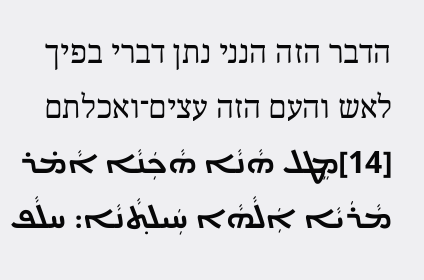הדבר הזה הנני נתן דברי בפיך לאש והעם הזה עצים־ואכלתם [14]ܡܸܛܠ ܗܵܢܵܐ ܗܵܟܲܢܵܐ ܐܵܡ̇ܪ ܡܵܪܿܝܵܐ ܐܲܠܵܗܵܐ ܚܲܝܠܬ݂ܵܢܵܐ: ܚܠܵܦ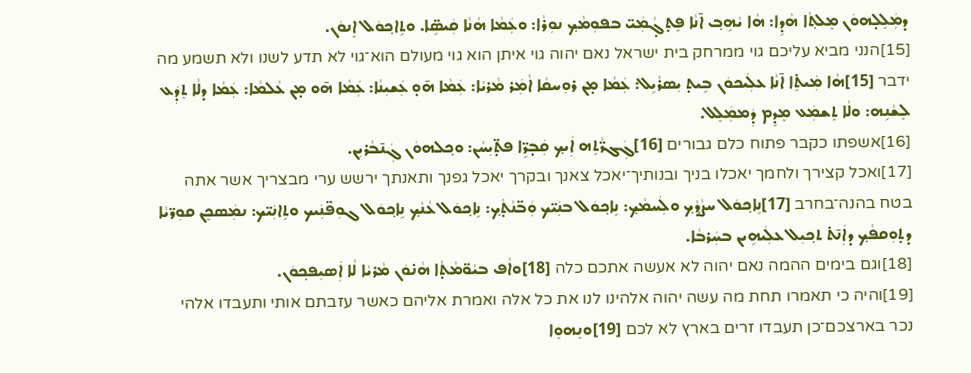ܕܡܲܠܸܠ̣ܗܘܿܢ ܡܸܠܬ݂ܵܐ ܗܵܕܹܐ: ܗܵܐ ܝܵܗܹܒ݂ ܐ̄ܢܵܐ ܦܸܬ̣ܓ̣ܵܡܲܝ̈ ܒܦܘܼܡܵܟ݂ ܢܘܼܪܵܐ: ܘܥܲܡܵܐ ܗܵܢܵܐ ܩܲܝܣܹ̈ܐ. ܘܬܹܐܟ݂ܘܿܠ ܐܸܢܘܿܢ.
[15]הנני מביא עליכם גוי ממרחק בית ישראל נאם יהוה גוי איתן הוא גוי מעולם הוא־גוי לא תדע לשנו ולא תשמע מה ידבר [15]ܗܵܐ ܡܲܝܬܸ̇ܐ ܐ̄ܢܵܐ ܥܠܲܝܟܘܿܢ ܒܹܝܬ̣ ܝܼܣܪܵܝܹܠ: ܥܲܡܵܐ ܡ̣ܢ ܪܘܼܚܩܵܐ ܐܵܡܲܪ ܡܵܪܝܵܐ: ܥܲܡܵܐ ܗ̄ܘ̣ ܥܲܫܝܼܢܵܐ: ܥܲܡܵܐ ܗ̄ܘ ܡ̣ܢ ܥܵܠܡܵܐ: ܥܲܡܵܐ ܕܠܵܐ ܬܸܕܲܥ ܠܸܫܵܢܹܗ: ܘܠܵܐ ܬܸܫܡܲܥ ܡܸܕܸܡ ܕܲܡܡܲܠܸܠ.
[16]אשפתו כקבר פתוח כלם גבורים [16]ܓܲܓܖ̈ܵܬܹܗ ܐܲܝܟ݂ ܩܲܒ̣ܖܹ̈ܐ ܦܬ̣̈ܝܼܚܵܢ: ܘܟ݂ܠܗܘܿܢ ܓܲܢ̄ܒܵܪܝܼܢ.
[17]ואכל קצירך ולחמך יאכלו בניך ובנותיך־יאכל צאנך ובקרך יאכל גפנך ותאנתך ירשש ערי מבצריך אשר אתה בטח בהנה־בחרב [17]ܢܹܐܟ݂ܘܿܠ ܚܨܵܕ݂ܵܟ݂ ܘܠܲܚܡܵܟ݂: ܢܹܐܟ݂ܘܿܠ ܒܢܲܝ̈ܟ ܘܲܒ̈ܢܵܬ̣ܵܟ݂: ܢܹܐܟ݂ܘܿܠ ܥܵܢܵܟ݂ ܢܹܐܟ݂ܘܿܠ ܓܘܼܦ̈ܢܲܝܟ ܘܬܹܐܢܲܝ̈ܟ: ܢܡܲܣܟܸܢ ܩܘܼܖ̈ܝܵܐ ܕܬ̣ܘܼܩܦܵܟ݂ ܕܐܲܢ̄ܬ̇ ܬܟ݂ܝܼܠ ܥܠܲܝܗܹܝܢ ܒܚܲܪܒܵܐ.
[18]וגם בימים ההמה נאם יהוה לא אעשה אתכם כלה [18]ܘܐܵܦ ܒܝܵܘ̈ܡܵܬ̣ܵܐ ܗܵܢ̇ܘܿܢ ܡܵܪܝܵܐ ܠܵܐ ܐܲܣܝܼܦܟ݂ܘܿܢ.
[19]והיה כי תאמרו תחת מה עשה יהוה אלהינו לנו את כל אלה ואמרת אליהם כאשר עזבתם אותי ותעבדו אלהי נכר בארצכם־כן תעבדו זרים בארץ לא לכם [19]ܘܢܸܗܘܸܐ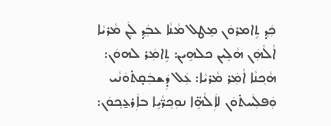ܟܲܕ݂ ܬܹܐܡܪܘܿܢ ܡܸܛܠ ܡܵܢܵܐ ܥܒܲܕ݂ ܠܲܢ ܡܵܪܝܵܐ ܐܵܠܵܗܲܢ ܗܵܠܹܝܢ ܟܠܗܹܝܢ: ܬܹܐܡܲܪ ܠܗܘܿܢ: ܗܵܟ݂ܢܵܐ ܐܵܡܲܪ ܡܵܪܝܵܐ: ܥܲܠ ܕܲܫܒܲܩ̣ܬ̇ܘܿܢܵܝ ܘܲܦܠܲܚܬ̇ܘܿܢ ܠܐܲܠܵܗܹ̈ܐ ܢܘܼܟ݂ܖ̈ܵܝܹܐ ܒܐܲܪܥ̱ܟ݂ܘܿܢ: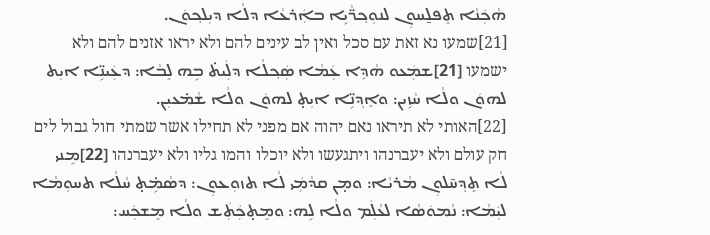ܗܵܟܲܢܵܐ ܬܸܦܠ̱ܚܘܼܢ ܠܢܘܼܟ݂ܖ̈ܵܝܹܐ ܒܐܲܪܥܵܐ ܕܠܵܐ ܕܝܼܠܟ݂ܘܿܢ.
[21]שמעו נא זאת עם סכל ואין לב עינים להם ולא יראו אזנים להם ולא ישמעו [21]ܫܡܲܥܘ ܗܵܕܹܐ ܥܲܡܵܐ ܣܲܟ݂ܠܵܐ ܕܠܲܝܬ̇ ܒܹܗ ܠܸܒܵܐ: ܕܥܲܝܢܹ̈ܐ ܐܝܼܬ ܠܗܘܿܢ ܘܠܵܐ ܚܵܙܹܝܢ: ܘܐܸܕ݂ܢܹ̈ܐ ܐܝܼܬ̣ ܠܗܘܿܢ ܘܠܵܐ ܫܵܡ̇ܥܝܼܢ.
[22]האותי לא תיראו נאם יהוה אם מפני לא תחילו אשר שמתי חול גבול לים חק עולם ולא יעברנהו ויתגעשו ולא יוכלו והמו גליו ולא יעברנהו [22]ܡܹܢܝ ܠܵܐ ܬܸܕ݂ܚ̄ܠܘܼܢ ܡܵܪܝܵܐ: ܘܡ̣ܢ ܩܕܵܡܲܝ ܠܵܐ ܬܙܘܼܥܘܼܢ: ܕܣܵܡܹ̇ܬ̣ ܚܵܠܵܐ ܬܚܘܼܡܵܐ ܠܝܲܡܵܐ: ܢܵܡܘܿܣܵܐ ܠܥܵܠܲܡ ܘܠܵܐ ܠܹܗ: ܘܡܸܬ̣ܟܲܬܲܫ ܘܠܵܐ ܡܸܫܟܲܚ: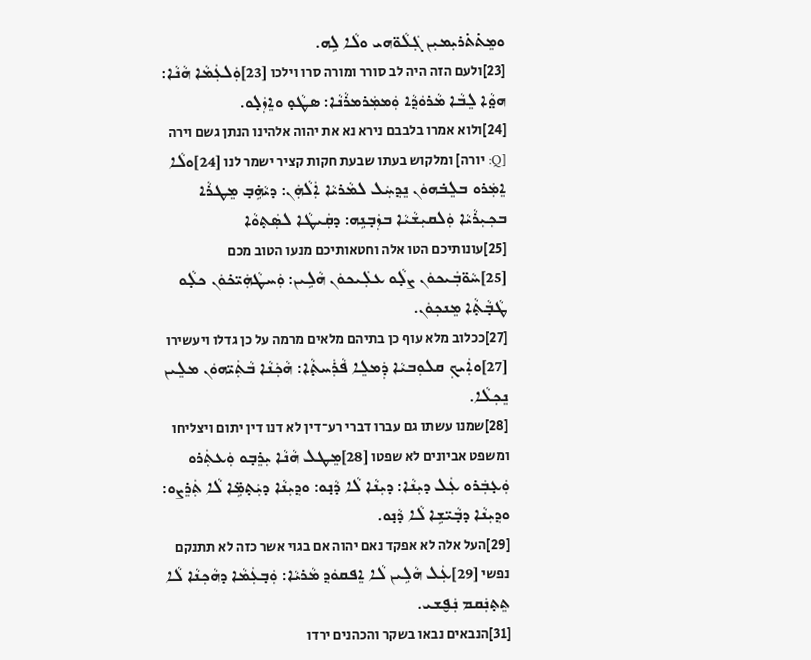ܘܡܸܬ̇ܬ̇ܪܝܼܡܝܼܢ ܓܲܠܵܘ̈ܗܝ ܘܠܵܐ ܠܹܗ.
[23]ולעם הזה היה לב סורר ומורה סרו וילכו [23]ܘܲܠܥܲܡܵܐ ܗܵܢܵܐ: ܗܘ̤ܵܐ ܠܸܒܵܐ ܡܵܪܘܿܕ݂ܵܐ ܘܲܡܡܲܪܡܪܵܢܵܐ: ܣܛܵܘ̣ ܘܐܸܙܲܠ̣ܘ.
[24]ולוא אמרו בלבבם נירא נא את יהוה אלהינו הנתן גשם וירה [Q: יורה] ומלקוש בעתו שבעת חקות קציר ישמר לנו [24]ܘܠܵܐ ܐܸܡܲܪܘ ܒܠܸܒ̇ܗܘܿܢ ܢܸܕ݂ܚܲܠ ܠܡܵܪܝܵܐ ܐܲܠܵܗܲܢ: ܕܝܵܗܹ̇ܒ̣ ܡܸܛܪܵܐ ܒܟ݂ܝܼܪܵܝܵܐ ܘܲܠܩܝܼܫܵܝܵܐ ܒܙܲܒ̣ܢܹܗ: ܕܩܲܝܛܵܐ ܠܣܲܬ̣ܘܵܐ
[25]עונותיכם הטו אלה וחטאותיכם מנעו הטוב מכם [25]ܚܵܘ̈ܒܲܝܟܘܿܢ ܨܠ̣ܵܘ ܥܠܲܝܟܘܿܢ ܗܵܠܹܝܢ: ܘܲܚܛܵܗܲܝ̈ܟ̇ܘܿܢ ܟܠ̣ܵܘ ܛܵܒ̣ܵܬ̣ܵܐ ܡܸܢܟ݂ܘܿܢ.
[27]ככלוב מלא עוף כן בתיהם מלאים מרמה על כן גדלו ויעשירו [27]ܘܐܲܝܟ݂ ܩܠܘܼܒܝܵܐ ܕܲܡܠܸܐ ܦܵܪܲܚܬ̣ܵܐ: ܗܵܟܲܢܵܐ ܒܵܬܲܝ̈ܗܘܿܢ ܡܠܸܝܢ ܢܸܟ݂ܠܵܐ.
[28]שמנו עשתו גם עברו דברי רע־דין לא דנו דין יתום ויצליחו ומשפט אביונים לא שפטו [28]ܡܸܛܠ ܗܵܢܵܐ ܝܼܪܸܒ̣ܘ ܘܲܥܬܲܪܘ ܘܲܥ̣ܒܲܪܘ ܥܲܠ ܕܝܼܢܵܐ: ܕܝܼܢܵܐ ܠܵܐ ܕܵܢ̣ܘ: ܘܕ݂ܝܼܢܵܐ ܕܝܲܬ̣ܡܹ̈ܐ ܠܵܐ ܬܲܪܸܨܘ: ܘܕ݂ܝܼܢܵܐ ܕܒ̣ܵܝ̈ܫܹܐ ܠܵܐ ܕܵܢ̣ܘ.
[29]העל אלה לא אפקד נאם יהוה אם בגוי אשר כזה לא תתנקם נפשי [29]ܥܲܠ ܗܵܠܹܝܢ ܠܵܐ ܐܸܦܩܘܿܕ݂ ܡܵܪܝܵܐ: ܘܲܒ̣ܥܲܡܵܐ ܕܗܵܟ݂ܢܵܐ ܠܵܐ ܬܸܬ̣ܢܲܩܡ ܢܲܦ̮ܫܝ.
[31]הנבאים נבאו בשקר והכהנים ירדו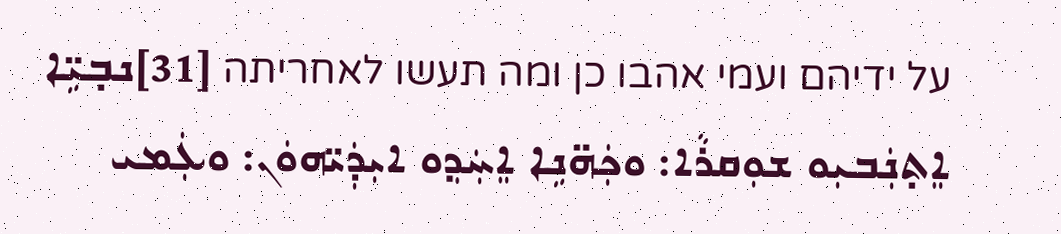על ידיהם ועמי אהבו כן ומה תעשו לאחריתה [31]ܢܒ̣ܝܹ̈ܐ ܐܸܬ̣ܢܲܒܝܼܘ ܫܘܼܩܪܵܐ: ܘܟܲܗ̈ܢܹܐ ܐܸܚܲܕ݂ܘ ܐܝܼܕܲܝ̈ܗܘܿܢ: ܘܥܲܡܝ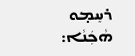ܪܚܸܡ̣ܘ ܗܵܟܲܢܵܐ: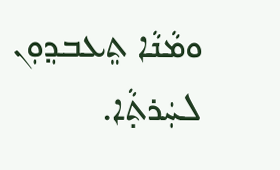ܘܡܵܢܵܐ ܬܸܥܒܕ݂ܘܼܢ ܠܚܲܪܬ̣ܵܐ.